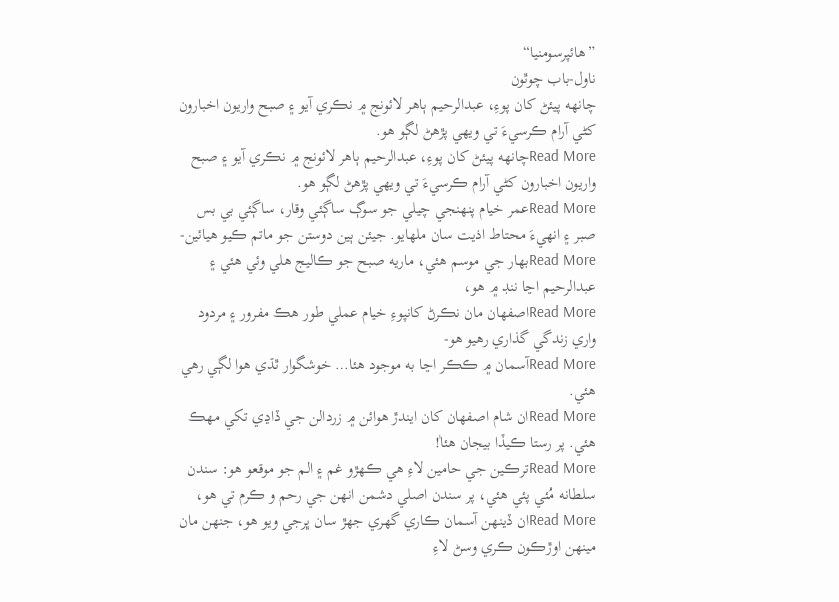”هائپرسومنيا“
ناول-باب چوٿون
چانھه پيئڻ کان پوءِ، عبدالرحيم ٻاھر لائونج ۾ نڪري آيو ۽ صبح واريون اخبارون کڻي آرام ڪرسيءَ تي ويھي پڙھڻ لڳو ھو.
Read Moreچانھه پيئڻ کان پوءِ، عبدالرحيم ٻاھر لائونج ۾ نڪري آيو ۽ صبح واريون اخبارون کڻي آرام ڪرسيءَ تي ويھي پڙھڻ لڳو ھو.
Read Moreعمر خيام پنهنجي چيلي جو سوڳ ساڳئي وقار، ساڳئي بي بس صبر ۽ انهيءَ محتاط اذيت سان ملهايو. جيئن ٻين دوستن جو ماتم ڪيو هيائين-
Read Moreبھار جي موسم ھئي، ماريه صبح جو ڪاليج ھلي وئي ھئي ۽ عبدالرحيم اڃا ننڊ ۾ ھو،
Read Moreاصفهان مان نڪرڻ کانپوءِ خيام عملي طور هڪ مفرور ۽ مردود واري زندگي گذاري رهيو هو-
Read Moreآسمان ۾ ڪڪر اڃا به موجود ھئا… خوشگوار ٿڌي ھوا لڳي رھي ھئي.
Read Moreان شام اصفهان کان ايندڙ هوائن ۾ زردالن جي ڏاڍي تکي مهڪ هئي. پر رستا ڪيڏا بيجان هئاٰ!
Read Moreترڪين جي حامين لاءِ هي ڪهڙو غم ۽ الم جو موقعو هو: سندن سلطانه مُئي پئي هئي، پر سندن اصلي دشمن انهن جي رحم و ڪرم تي هو،
Read Moreان ڏينهن آسمان ڪاري گهري جهڙ سان ڀرجي ويو هو، جنهن مان مينهن اوڙڪون ڪري وسڻ لاءِ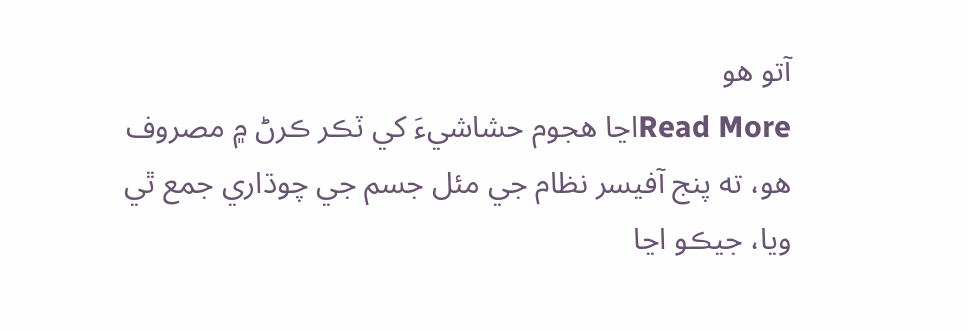آتو هو
Read Moreاڃا هجوم حشاشيءَ کي ٽڪر ڪرڻ ۾ مصروف هو، ته پنج آفيسر نظام جي مئل جسم جي چوڌاري جمع ٿي ويا، جيڪو اڃا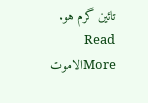تائين گرم هو.
Read Moreالاموت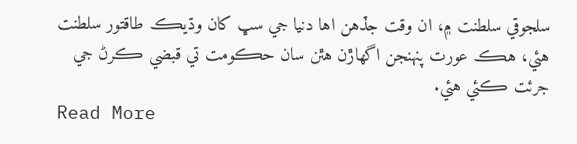سلجوقي سلطنت ۾، ان وقت جڏهن اها دنيا جي سڀ کان وڌيڪ طاقتور سلطنت هئي، هڪ عورت پنهنجن اگهاڙن هٿن سان حڪومت تي قبضي ڪرڻ جي جرئت ڪئي هئي.
Read More